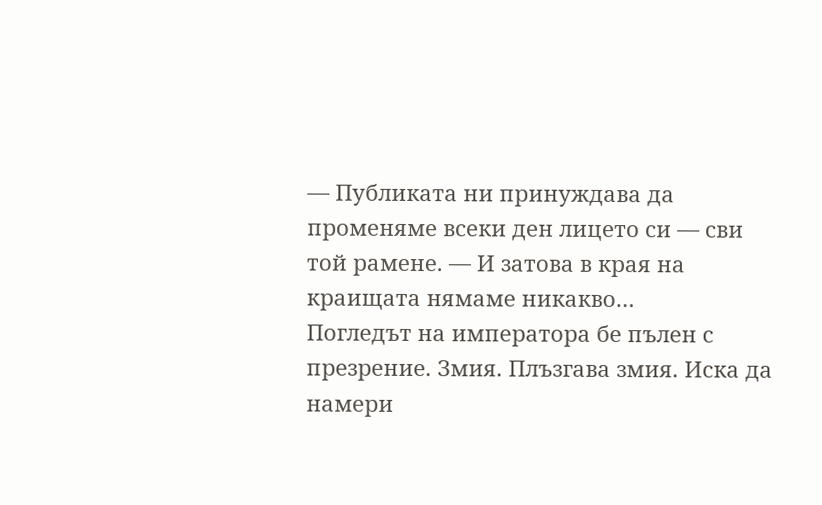— Публиката ни принуждава да променяме всеки ден лицето си — сви той рамене. — И затова в края на краищата нямаме никакво…
Погледът на императора бе пълен с презрение. Змия. Плъзгава змия. Иска да намери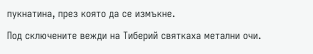пукнатина, през която да се измъкне.
Под сключените вежди на Тиберий святкаха метални очи.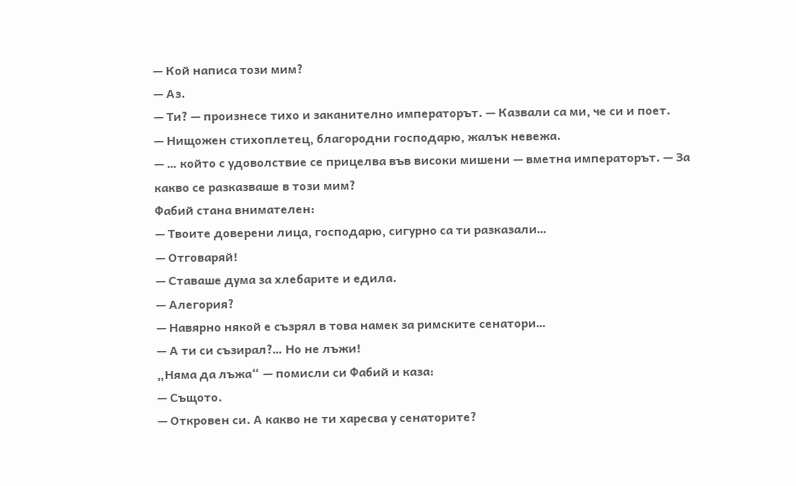— Кой написа този мим?
— Аз.
— Ти? — произнесе тихо и заканително императорът. — Казвали са ми, че си и поет.
— Нищожен стихоплетец, благородни господарю, жалък невежа.
— … който с удоволствие се прицелва във високи мишени — вметна императорът. — За какво се разказваше в този мим?
Фабий стана внимателен:
— Твоите доверени лица, господарю, сигурно са ти разказали…
— Отговаряй!
— Ставаше дума за хлебарите и едила.
— Алегория?
— Навярно някой е съзрял в това намек за римските сенатори…
— А ти си съзирал?… Но не лъжи!
„Няма да лъжа“ — помисли си Фабий и каза:
— Същото.
— Откровен си. А какво не ти харесва у сенаторите?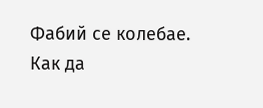Фабий се колебае. Как да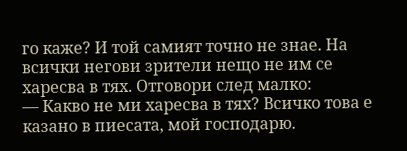го каже? И той самият точно не знае. На всички негови зрители нещо не им се харесва в тях. Отговори след малко:
— Какво не ми харесва в тях? Всичко това е казано в пиесата, мой господарю.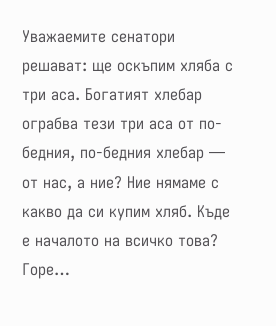Уважаемите сенатори решават: ще оскъпим хляба с три аса. Богатият хлебар ограбва тези три аса от по-бедния, по-бедния хлебар — от нас, а ние? Ние нямаме с какво да си купим хляб. Къде е началото на всичко това? Горе…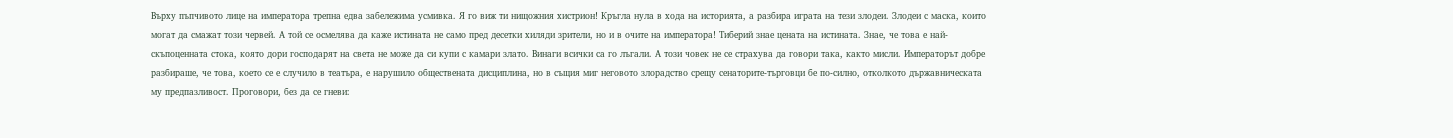Върху пъпчивото лице на императора трепна едва забележима усмивка. Я го виж ти нищожния хистрион! Кръгла нула в хода на историята, а разбира играта на тези злодеи. Злодеи с маска, които могат да смажат този червей. А той се осмелява да каже истината не само пред десетки хиляди зрители, но и в очите на императора! Тиберий знае цената на истината. Знае, че това е най-скъпоценната стока, която дори господарят на света не може да си купи с камари злато. Винаги всички са го лъгали. А този човек не се страхува да говори така, както мисли. Императорът добре разбираше, че това, което се е случило в театъра, е нарушило обществената дисциплина, но в същия миг неговото злорадство срещу сенаторите-търговци бе по-силно, отколкото държавническата му предпазливост. Проговори, без да се гневи: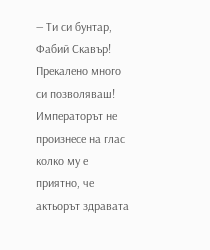— Ти си бунтар, Фабий Скавър! Прекалено много си позволяваш!
Императорът не произнесе на глас колко му е приятно, че актьорът здравата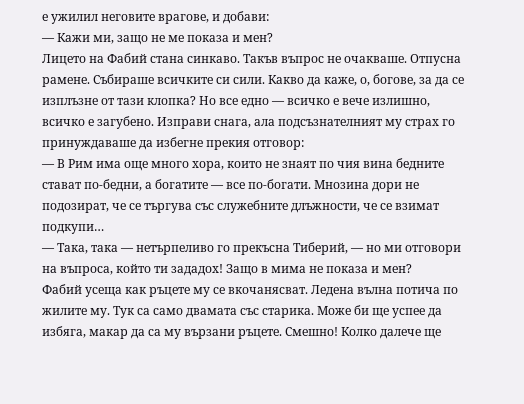е ужилил неговите врагове, и добави:
— Кажи ми, защо не ме показа и мен?
Лицето на Фабий стана синкаво. Такъв въпрос не очакваше. Отпусна рамене. Събираше всичките си сили. Какво да каже, о, богове, за да се изплъзне от тази клопка? Но все едно — всичко е вече излишно, всичко е загубено. Изправи снага, ала подсъзнателният му страх го принуждаваше да избегне прекия отговор:
— В Рим има още много хора, които не знаят по чия вина бедните стават по-бедни, а богатите — все по-богати. Мнозина дори не подозират, че се търгува със служебните длъжности, че се взимат подкупи…
— Така, така — нетърпеливо го прекъсна Тиберий, — но ми отговори на въпроса, който ти зададох! Защо в мима не показа и мен?
Фабий усеща как ръцете му се вкочанясват. Ледена вълна потича по жилите му. Тук са само двамата със старика. Може би ще успее да избяга, макар да са му вързани ръцете. Смешно! Колко далече ще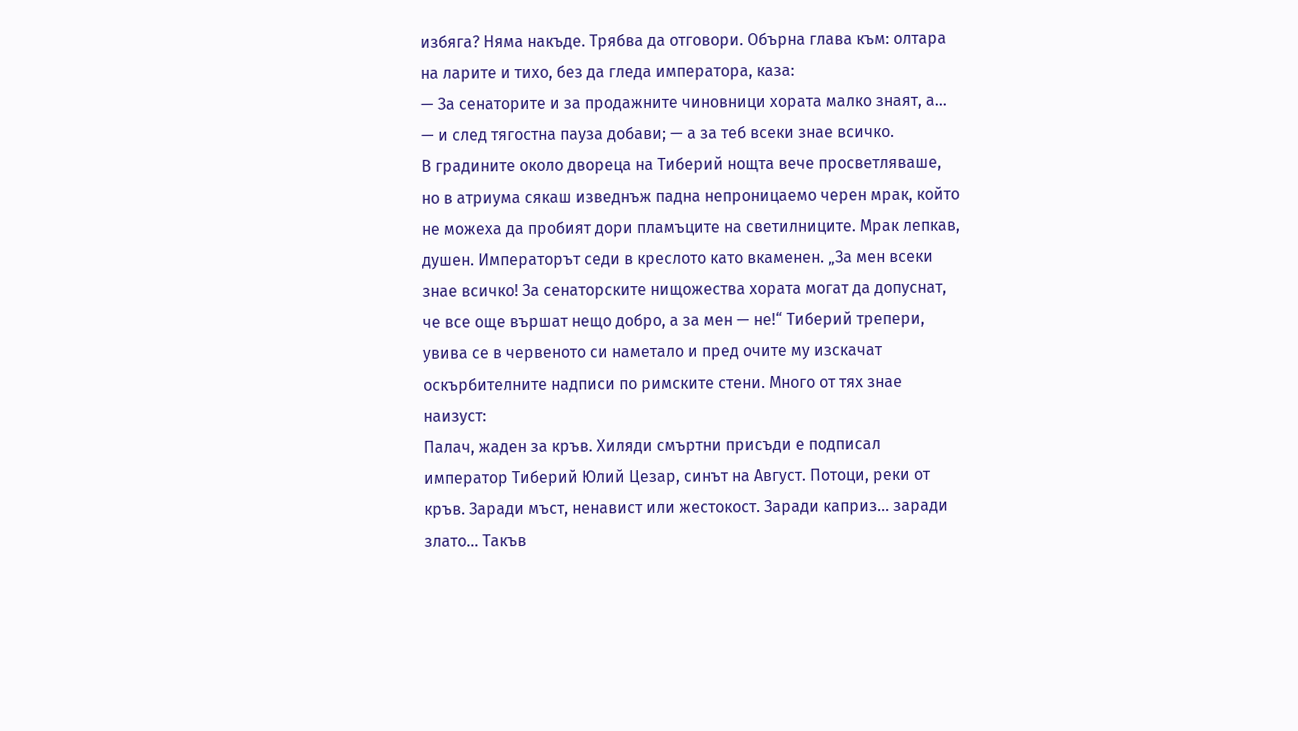избяга? Няма накъде. Трябва да отговори. Обърна глава към: олтара на ларите и тихо, без да гледа императора, каза:
— За сенаторите и за продажните чиновници хората малко знаят, а… — и след тягостна пауза добави; — а за теб всеки знае всичко.
В градините около двореца на Тиберий нощта вече просветляваше, но в атриума сякаш изведнъж падна непроницаемо черен мрак, който не можеха да пробият дори пламъците на светилниците. Мрак лепкав, душен. Императорът седи в креслото като вкаменен. „За мен всеки знае всичко! За сенаторските нищожества хората могат да допуснат, че все още вършат нещо добро, а за мен — не!“ Тиберий трепери, увива се в червеното си наметало и пред очите му изскачат оскърбителните надписи по римските стени. Много от тях знае наизуст:
Палач, жаден за кръв. Хиляди смъртни присъди е подписал император Тиберий Юлий Цезар, синът на Август. Потоци, реки от кръв. Заради мъст, ненавист или жестокост. Заради каприз… заради злато… Такъв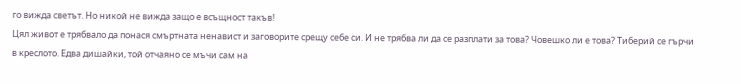го вижда светът. Но никой не вижда защо е всъщност такъв!
Цял живот е трябвало да понася смъртната ненавист и заговорите срещу себе си. И не трябва ли да се разплати за това? Човешко ли е това? Тиберий се гърчи в креслото. Едва дишайки, той отчаяно се мъчи сам на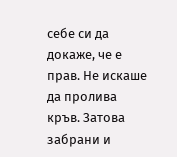себе си да докаже, че е прав. Не искаше да пролива кръв. Затова забрани и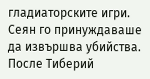гладиаторските игри. Сеян го принуждаваше да извършва убийства. После Тиберий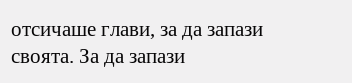отсичаше глави, за да запази своята. За да запази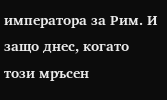императора за Рим. И защо днес, когато този мръсен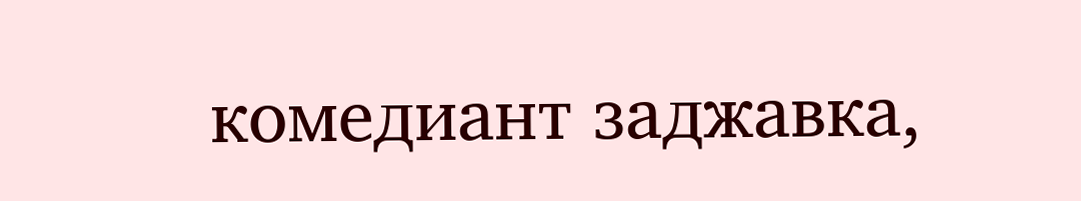комедиант заджавка,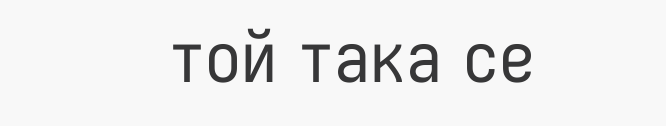той така се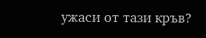ужаси от тази кръв?